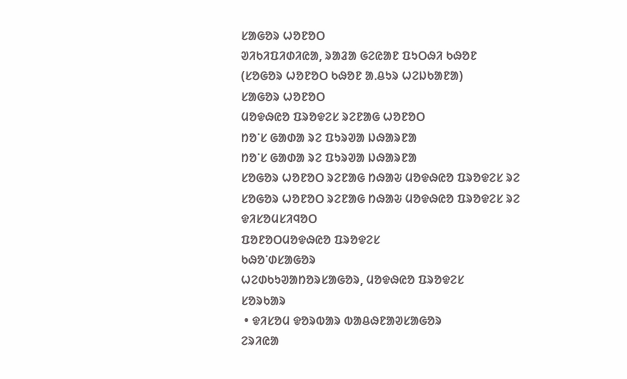ᱥᱟᱜᱚᱨ ᱦᱚᱱᱚᱛ
ᱣᱤᱠᱤᱯᱤᱰᱤᱭᱟ, ᱨᱟᱲᱟ ᱜᱮᱭᱟᱱ ᱯᱩᱛᱷᱤ ᱠᱷᱚᱱ
(ᱥᱚᱜᱚᱨ ᱦᱚᱱᱚᱛ ᱠᱷᱚᱱ ᱟᱹᱪᱩᱨ ᱦᱮᱡᱠᱟᱱᱟ)
ᱥᱟᱜᱚᱨ ᱦᱚᱱᱚᱛ
ᱢᱚᱫᱷᱭᱚ ᱯᱨᱚᱫᱮᱥ ᱨᱮᱱᱟᱜ ᱦᱚᱱᱚᱛ
ᱴᱚᱸᱥ ᱜᱟᱰᱟ ᱨᱮ ᱯᱩᱨᱣᱟ ᱡᱷᱟᱨᱱᱟ
ᱴᱚᱸᱥ ᱜᱟᱰᱟ ᱨᱮ ᱯᱩᱨᱣᱟ ᱡᱷᱟᱨᱱᱟ
ᱥᱚᱜᱚᱨ ᱦᱚᱱᱚᱛ ᱨᱮᱱᱟᱜ ᱴᱷᱟᱶ ᱢᱚᱫᱷᱭᱚ ᱯᱨᱚᱫᱮᱥ ᱨᱮ
ᱥᱚᱜᱚᱨ ᱦᱚᱱᱚᱛ ᱨᱮᱱᱟᱜ ᱴᱷᱟᱶ ᱢᱚᱫᱷᱭᱚ ᱯᱨᱚᱫᱮᱥ ᱨᱮ
ᱫᱤᱥᱚᱢᱥᱤᱧᱚᱛ
ᱯᱚᱱᱚᱛᱢᱚᱫᱷᱭᱚ ᱯᱨᱚᱫᱮᱥ
ᱠᱷᱚᱸᱰᱥᱟᱜᱚᱨ
ᱦᱮᱰᱠᱩᱣᱟᱴᱚᱨᱥᱟᱜᱚᱨ, ᱢᱚᱫᱷᱭᱚ ᱯᱨᱚᱫᱮᱥ
ᱥᱚᱨᱠᱟᱨ
 • ᱫᱤᱥᱚᱢ ᱫᱚᱨᱵᱟᱨ ᱵᱟᱪᱷᱱᱟᱣᱥᱟᱜᱚᱨ
ᱮᱨᱤᱭᱟ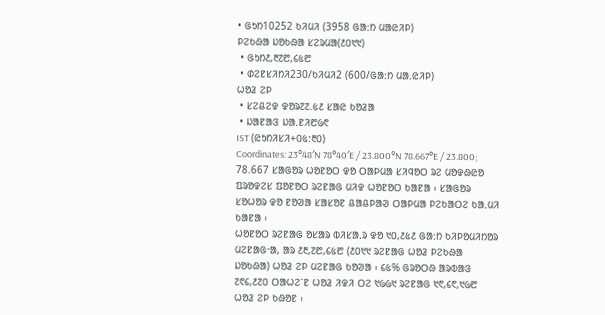• ᱜᱩᱴ10252 ᱠᱤᱢᱤ (3958 ᱜᱟᱺᱴ ᱢᱟᱭᱤᱞ)
ᱞᱮᱠᱷᱟ ᱡᱚᱠᱷᱟ ᱥᱮᱨᱢᱟ(᱒᱐᱑᱑)
 • ᱜᱩᱴ᱒,᱓᱗᱘,᱔᱕᱘
 • ᱰᱮᱱᱥᱤᱴᱤ230/ᱠᱤᱢᱤ2 (600/ᱜᱟᱺᱴ ᱢᱟᱹᱭᱤᱞ)
ᱦᱚᱲ ᱮᱞ
 • ᱥᱮᱪᱮᱫ ᱫᱚᱨ᱗᱗.᱕᱒ ᱥᱟᱭ ᱠᱚᱲᱟ
 • ᱡᱟᱱᱟᱝ ᱡᱟᱹᱱᱤ᱘᱙᱖
IST (ᱭᱩᱴᱤᱥᱤ+᱐᱕:᱓᱐)
Coordinates: 23°48′N 78°40′E / 23.800°N 78.667°E / 23.800; 78.667 ᱥᱟᱜᱚᱨ ᱦᱚᱱᱚᱛ ᱫᱚ ᱛᱟᱞᱢᱟ ᱥᱤᱧᱚᱛ ᱨᱮ ᱢᱚᱫᱷᱭᱚ ᱯᱨᱚᱫᱮᱥ ᱯᱚᱱᱚᱛ ᱨᱮᱱᱟᱜ ᱢᱤᱫ ᱦᱚᱱᱚᱛ ᱠᱟᱱᱟ ᱾ ᱥᱟᱜᱚᱨ ᱥᱚᱦᱚᱨ ᱫᱚ ᱱᱚᱣᱟ ᱥᱟᱥᱚᱱ ᱪᱟᱪᱞᱟᱣ ᱛᱟᱞᱢᱟ ᱞᱮᱠᱟᱛᱮ ᱠᱟᱹᱢᱤ ᱠᱟᱱᱟ ᱾
ᱦᱚᱱᱚᱛ ᱨᱮᱱᱟᱜ ᱚᱥᱟᱨ ᱵᱤᱥᱟᱹᱨ ᱫᱚ ᱑᱐,᱒᱕᱒ ᱜᱟᱺᱴ ᱠᱤᱞᱚᱢᱤᱴᱚᱨ ᱢᱮᱱᱟᱜᱼᱟ, ᱟᱨ ᱒᱓,᱗᱘,᱔᱕᱘ (᱒᱐᱑᱑ ᱨᱮᱱᱟᱜ ᱦᱚᱲ ᱞᱮᱠᱷᱟ ᱡᱚᱠᱷᱟ) ᱦᱚᱲ ᱮᱞ ᱢᱮᱱᱟᱜ ᱠᱚᱣᱟ ᱾ ᱔᱕% ᱜᱨᱚᱛᱷ ᱟᱨᱵᱟᱝ ᱗᱖᱔,᱒᱗᱐ ᱛᱟᱦᱮᱸᱱ ᱦᱚᱲ ᱤᱫᱤ ᱛᱮ ᱑᱙᱙᱑ ᱨᱮᱱᱟᱜ ᱑᱖,᱔᱖,᱑᱙᱘ ᱦᱚᱲ ᱮᱞ ᱠᱷᱚᱱ ᱾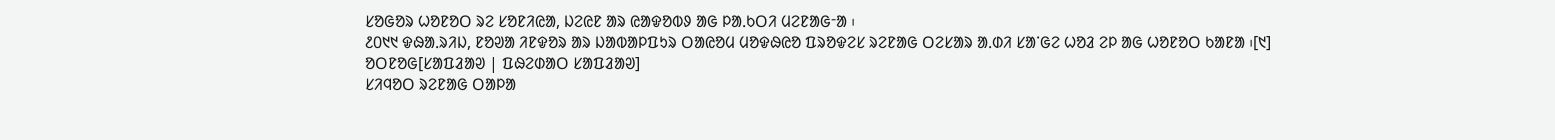ᱥᱚᱜᱚᱨ ᱦᱚᱱᱚᱛ ᱨᱮ ᱥᱚᱱᱤᱭᱟ, ᱡᱮᱭᱱ ᱟᱨ ᱭᱟᱫᱚᱵᱽ ᱟᱜ ᱞᱟᱹᱠᱛᱤ ᱢᱮᱱᱟᱜᱼᱟ ᱾
᱒᱐᱑᱑ ᱫᱷᱟᱹᱨᱤᱡ, ᱱᱚᱣᱟ ᱤᱱᱫᱚᱨ ᱟᱨ ᱡᱟᱵᱟᱞᱯᱩᱨ ᱛᱟᱭᱚᱢ ᱢᱚᱫᱷᱭᱚ ᱯᱨᱚᱫᱮᱥ ᱨᱮᱱᱟᱜ ᱛᱮᱥᱟᱨ ᱟᱹᱰᱤ ᱥᱟᱸᱜᱮ ᱦᱚᱲ ᱮᱞ ᱟᱜ ᱦᱚᱱᱚᱛ ᱠᱟᱱᱟ ᱾[᱑]
ᱚᱛᱱᱚᱜ[ᱥᱟᱯᱲᱟᱣ | ᱯᱷᱮᱰᱟᱛ ᱥᱟᱯᱲᱟᱣ]
ᱥᱤᱧᱚᱛ ᱨᱮᱱᱟᱜ ᱛᱟᱞᱟ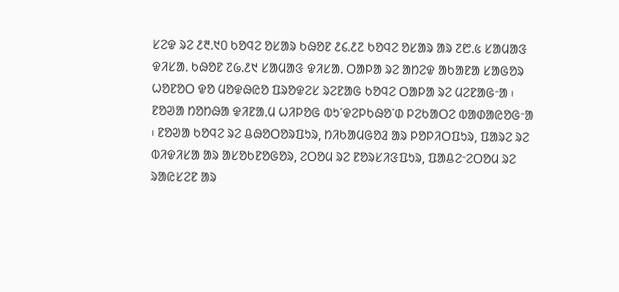ᱥᱮᱫ ᱨᱮ ᱒᱓.᱑᱐ ᱠᱚᱧᱮ ᱚᱥᱟᱨ ᱠᱷᱚᱱ ᱒᱔.᱒᱗ ᱠᱚᱧᱮ ᱚᱥᱟᱨ ᱟᱨ ᱗᱘.᱕ ᱥᱟᱢᱟᱝ ᱫᱤᱥᱟᱹ ᱠᱷᱚᱱ ᱗᱙.᱒᱑ ᱥᱟᱢᱟᱝ ᱫᱤᱥᱟᱹ ᱛᱟᱞᱟ ᱨᱮ ᱟᱴᱮᱫ ᱟᱠᱟᱱᱟ ᱥᱟᱜᱚᱨ ᱦᱚᱱᱚᱛ ᱫᱚ ᱢᱚᱫᱷᱭᱚ ᱯᱨᱚᱫᱮᱥ ᱨᱮᱱᱟᱜ ᱠᱚᱧᱮ ᱛᱟᱞᱟ ᱨᱮ ᱢᱮᱱᱟᱜᱼᱟ ᱾ ᱱᱚᱣᱟ ᱴᱚᱴᱷᱟ ᱫᱤᱱᱟᱹᱢ ᱦᱤᱞᱚᱜ ᱵᱩᱸᱫᱮᱞᱠᱷᱚᱸᱰ ᱞᱮᱠᱟᱛᱮ ᱵᱟᱰᱟᱭᱚᱜᱼᱟ ᱾ ᱱᱚᱣᱟ ᱠᱚᱧᱮ ᱨᱮ ᱪᱷᱚᱛᱚᱨᱯᱩᱨ, ᱴᱤᱠᱟᱢᱜᱚᱲ ᱟᱨ ᱞᱚᱞᱤᱛᱯᱩᱨ, ᱯᱟᱨᱮ ᱨᱮ ᱵᱤᱫᱤᱥᱟ ᱟᱨ ᱟᱥᱚᱠᱱᱚᱜᱚᱨ, ᱮᱛᱚᱢ ᱨᱮ ᱱᱚᱨᱥᱤᱝᱯᱩᱨ, ᱯᱟᱪᱮᱼᱮᱛᱚᱢ ᱨᱮ ᱨᱟᱭᱥᱮᱱ ᱟᱨ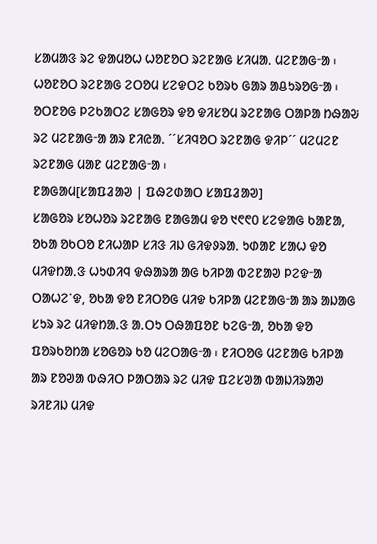ᱥᱟᱢᱟᱝ ᱨᱮ ᱫᱟᱢᱚᱦ ᱦᱚᱱᱚᱛ ᱨᱮᱱᱟᱜ ᱥᱤᱢᱟᱹ ᱢᱮᱱᱟᱜᱼᱟ ᱾ ᱦᱚᱱᱚᱛ ᱨᱮᱱᱟᱜ ᱮᱛᱚᱢ ᱥᱮᱫᱛᱮ ᱠᱚᱨᱠ ᱜᱟᱨ ᱟᱪᱩᱨᱚᱜᱼᱟ ᱾ ᱚᱛᱱᱚᱜ ᱞᱮᱠᱟᱛᱮ ᱥᱟᱜᱚᱨ ᱫᱚ ᱫᱤᱥᱚᱢ ᱨᱮᱱᱟᱜ ᱛᱟᱞᱟ ᱴᱷᱟᱶ ᱨᱮ ᱢᱮᱱᱟᱜᱼᱟ ᱟᱨ ᱱᱤᱭᱟᱹ ´´ᱥᱤᱧᱚᱛ ᱨᱮᱱᱟᱜ ᱫᱤᱞ´´ ᱢᱮᱢᱮᱱ ᱨᱮᱱᱟᱜ ᱢᱟᱱ ᱢᱮᱱᱟᱜᱼᱟ ᱾
ᱱᱟᱜᱟᱢ[ᱥᱟᱯᱲᱟᱣ | ᱯᱷᱮᱰᱟᱛ ᱥᱟᱯᱲᱟᱣ]
ᱥᱟᱜᱚᱨ ᱥᱚᱦᱚᱨ ᱨᱮᱱᱟᱜ ᱱᱟᱜᱟᱢ ᱫᱚ ᱑᱖᱖᱐ ᱥᱮᱫᱟᱜ ᱠᱟᱱᱟ, ᱚᱠᱟ ᱚᱠᱛᱚ ᱱᱤᱦᱟᱞ ᱥᱤᱝ ᱤᱡ ᱜᱤᱫᱽᱨᱟᱹ ᱩᱰᱟᱱ ᱥᱟᱦ ᱫᱚ ᱢᱤᱫᱴᱟᱹᱝ ᱦᱩᱰᱤᱧ ᱫᱷᱟᱨᱟ ᱟᱜ ᱠᱤᱞᱟ ᱵᱮᱱᱟᱣ ᱞᱮᱫᱼᱟ ᱛᱟᱦᱮᱸᱫ, ᱚᱠᱟ ᱫᱚ ᱱᱤᱛᱚᱜ ᱢᱤᱫ ᱠᱤᱞᱟ ᱢᱮᱱᱟᱜᱼᱟ ᱟᱨ ᱟᱡᱟᱜ ᱥᱩᱨ ᱨᱮ ᱢᱤᱫᱴᱟᱹᱝ ᱟᱹᱛᱩ ᱛᱷᱟᱯᱚᱱ ᱠᱮᱜᱼᱟ, ᱚᱠᱟ ᱫᱚ ᱯᱚᱨᱠᱚᱴᱟ ᱥᱚᱜᱚᱨ ᱠᱚ ᱢᱮᱛᱟᱜᱼᱟ ᱾ ᱱᱤᱛᱚᱜ ᱢᱮᱱᱟᱜ ᱠᱤᱞᱟ ᱟᱨ ᱱᱚᱣᱟ ᱵᱷᱤᱛ ᱞᱟᱛᱟᱨ ᱨᱮ ᱢᱤᱫ ᱯᱮᱥᱣᱟ ᱵᱟᱡᱤᱨᱟᱣ ᱨᱤᱱᱤᱡ ᱢᱤᱫ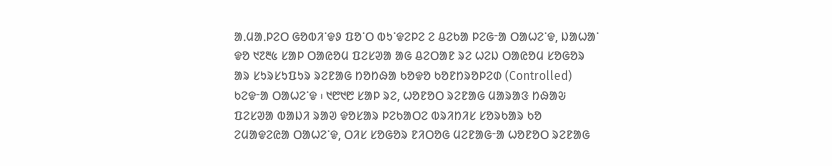ᱟᱹᱢᱟᱹᱞᱮᱛ ᱜᱚᱵᱤᱸᱫᱽ ᱯᱚᱸᱛ ᱵᱩᱸᱫᱮᱞᱮ ᱮ ᱪᱮᱠᱟ ᱞᱮᱜᱼᱟ ᱛᱟᱦᱮᱸᱫ, ᱡᱟᱦᱟᱸ ᱫᱚ ᱑᱗᱓᱕ ᱥᱟᱞ ᱛᱟᱭᱚᱢ ᱯᱮᱥᱣᱟ ᱟᱜ ᱪᱮᱛᱟᱱ ᱨᱮ ᱦᱮᱡ ᱛᱟᱭᱚᱢ ᱥᱚᱜᱚᱨ ᱟᱨ ᱥᱩᱨᱥᱩᱯᱩᱨ ᱨᱮᱱᱟᱜ ᱴᱚᱴᱷᱟ ᱠᱚᱫᱚ ᱠᱚᱱᱴᱨᱚᱞᱮᱰ (Controlled) ᱠᱮᱫᱼᱟ ᱛᱟᱦᱮᱸᱫ ᱾ ᱑᱘᱑᱘ ᱥᱟᱞ ᱨᱮ, ᱦᱚᱱᱚᱛ ᱨᱮᱱᱟᱜ ᱢᱟᱨᱟᱝ ᱴᱷᱟᱶ ᱯᱮᱥᱣᱟ ᱵᱟᱡᱤ ᱨᱟᱣ ᱫᱚᱥᱟᱨ ᱞᱮᱠᱟᱛᱮ ᱵᱨᱤᱴᱤᱥ ᱥᱚᱨᱠᱟᱨ ᱠᱚ ᱮᱢᱟᱫᱮᱭᱟ ᱛᱟᱦᱮᱸᱫ, ᱛᱤᱥ ᱥᱚᱜᱚᱨ ᱱᱤᱛᱚᱜ ᱢᱮᱱᱟᱜᱼᱟ ᱦᱚᱱᱚᱛ ᱨᱮᱱᱟᱜ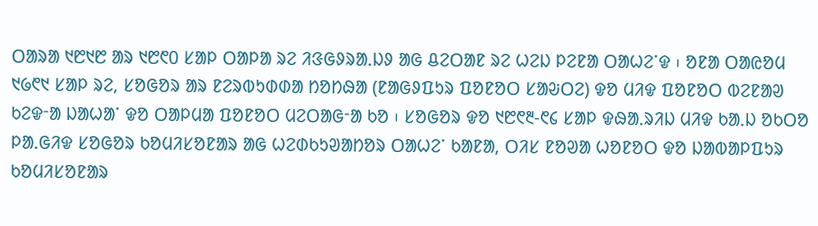ᱛᱟᱨᱟ ᱑᱘᱑᱘ ᱟᱨ ᱑᱘᱖᱐ ᱥᱟᱞ ᱛᱟᱞᱟ ᱨᱮ ᱤᱝᱜᱽᱨᱟᱹᱡᱽ ᱟᱜ ᱪᱮᱛᱟᱱ ᱨᱮ ᱦᱮᱡ ᱞᱮᱱᱟ ᱛᱟᱦᱮᱸᱫ ᱾ ᱚᱱᱟ ᱛᱟᱭᱚᱢ ᱑᱙᱖᱑ ᱥᱟᱞ ᱨᱮ, ᱥᱚᱜᱚᱨ ᱟᱨ ᱱᱮᱨᱵᱩᱰᱰᱟ ᱴᱚᱴᱷᱟ (ᱱᱟᱜᱽᱯᱩᱨ ᱯᱚᱱᱚᱛ ᱥᱟᱶᱛᱮ) ᱫᱚ ᱢᱤᱫ ᱯᱚᱱᱚᱛ ᱵᱮᱱᱟᱣ ᱠᱮᱫᱼᱟ ᱡᱟᱦᱟᱸ ᱫᱚ ᱛᱟᱞᱢᱟ ᱯᱚᱱᱚᱛ ᱢᱮᱛᱟᱜᱼᱟ ᱠᱚ ᱾ ᱥᱚᱜᱚᱨ ᱫᱚ ᱑᱘᱖᱓-᱖᱔ ᱥᱟᱞ ᱫᱷᱟᱹᱨᱤᱡ ᱢᱤᱫ ᱠᱟᱹᱡ ᱚᱠᱛᱚ ᱞᱟᱹᱜᱤᱫ ᱥᱚᱜᱚᱨ ᱠᱚᱢᱤᱥᱚᱱᱟᱨ ᱟᱜ ᱦᱮᱰᱠᱩᱣᱟᱴᱚᱨ ᱛᱟᱦᱮᱸ ᱠᱟᱱᱟ, ᱛᱤᱥ ᱱᱚᱣᱟ ᱦᱚᱱᱚᱛ ᱫᱚ ᱡᱟᱵᱟᱞᱯᱩᱨ ᱠᱚᱢᱤᱥᱚᱱᱟᱨ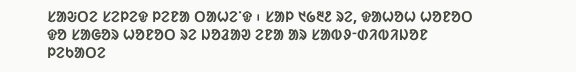ᱥᱟᱶᱛᱮ ᱥᱮᱞᱮᱫ ᱞᱮᱱᱟ ᱛᱟᱦᱮᱸᱫ ᱾ ᱥᱟᱞ ᱑᱙᱓᱒ ᱨᱮ, ᱫᱟᱦᱚᱦ ᱦᱚᱱᱚᱛ ᱫᱚ ᱥᱟᱜᱚᱨ ᱦᱚᱱᱚᱛ ᱨᱮ ᱡᱚᱲᱟᱣ ᱮᱱᱟ ᱟᱨ ᱥᱟᱵᱽᱼᱰᱤᱵᱤᱡᱚᱱ ᱞᱮᱠᱟᱛᱮ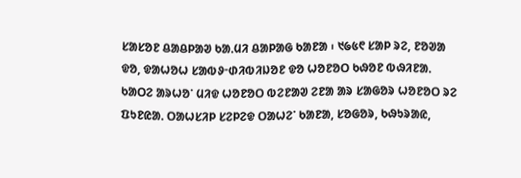ᱥᱟᱥᱚᱱ ᱪᱟᱪᱞᱟᱣ ᱠᱟᱹᱢᱤ ᱪᱟᱞᱟᱜ ᱠᱟᱱᱟ ᱾ ᱑᱙᱕᱖ ᱥᱟᱞ ᱨᱮ, ᱱᱚᱣᱟ ᱫᱚ, ᱫᱟᱦᱚᱦ ᱥᱟᱵᱽᱼᱰᱤᱵᱤᱡᱚᱱ ᱫᱚ ᱦᱚᱱᱚᱛ ᱠᱷᱚᱱ ᱵᱷᱤᱱᱟᱹ ᱠᱟᱛᱮ ᱟᱨᱦᱚᱸ ᱢᱤᱫ ᱦᱚᱱᱚᱛ ᱵᱮᱱᱟᱣ ᱮᱱᱟ ᱟᱨ ᱥᱟᱜᱚᱨ ᱦᱚᱱᱚᱛ ᱨᱮ ᱯᱩᱱᱭᱟᱹ ᱛᱟᱦᱥᱤᱞ ᱥᱮᱞᱮᱫ ᱛᱟᱦᱮᱸ ᱠᱟᱱᱟ, ᱥᱚᱜᱚᱨ, ᱠᱷᱩᱨᱟᱭ,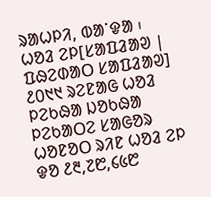ᱨᱟᱦᱞᱤ, ᱵᱟᱸᱫᱟ ᱾
ᱦᱚᱲ ᱮᱞ[ᱥᱟᱯᱲᱟᱣ | ᱯᱷᱮᱰᱟᱛ ᱥᱟᱯᱲᱟᱣ]
᱒᱐᱑᱑ ᱨᱮᱱᱟᱜ ᱦᱚᱲ ᱞᱮᱠᱷᱟ ᱡᱚᱠᱷᱟ ᱞᱮᱠᱟᱛᱮ ᱥᱟᱜᱚᱨ ᱦᱚᱱᱚᱛ ᱨᱤᱱ ᱦᱚᱲ ᱮᱞ ᱫᱚ ᱒᱓,᱗᱘,᱔᱕᱘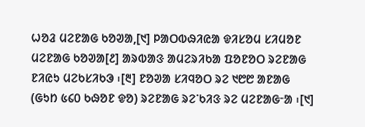ᱦᱚᱲ ᱢᱮᱱᱟᱜ ᱠᱚᱣᱟ,[᱑] ᱞᱟᱛᱵᱷᱤᱭᱟ ᱫᱤᱥᱚᱢ ᱥᱤᱢᱚᱱ ᱢᱮᱱᱟᱜ ᱠᱚᱣᱟ[᱒] ᱟᱨᱵᱟᱝ ᱟᱢᱮᱨᱤᱠᱟ ᱯᱚᱱᱚᱛ ᱨᱮᱱᱟᱜ ᱱᱤᱭᱩ ᱢᱮᱠᱥᱤᱠᱳ ᱾[᱓] ᱱᱚᱣᱟ ᱥᱤᱧᱚᱛ ᱨᱮ ᱑᱘᱘ ᱟᱱᱟᱜ (ᱜᱩᱴ ᱕᱔᱐ ᱠᱷᱚᱱ ᱫᱚ) ᱨᱮᱱᱟᱜ ᱨᱮᱸᱠᱤᱝ ᱨᱮ ᱢᱮᱱᱟᱜᱼᱟ ᱾[᱑]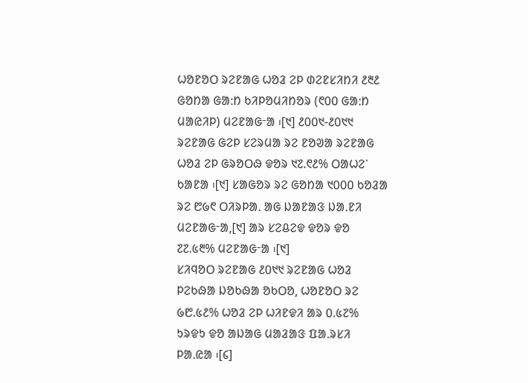ᱦᱚᱱᱚᱛ ᱨᱮᱱᱟᱜ ᱦᱚᱲ ᱮᱞ ᱰᱮᱱᱥᱤᱴᱤ ᱒᱓᱒ ᱜᱚᱴᱟ ᱜᱟᱺᱴ ᱠᱤᱞᱚᱢᱤᱴᱚᱨ (᱖᱐᱐ ᱜᱟᱺᱴ ᱢᱟᱭᱤᱞ) ᱢᱮᱱᱟᱜᱼᱟ ᱾[᱑] ᱒᱐᱐᱑-᱒᱐᱑᱑ ᱨᱮᱱᱟᱜ ᱜᱮᱞ ᱥᱮᱨᱢᱟ ᱨᱮ ᱱᱚᱣᱟ ᱨᱮᱱᱟᱜ ᱦᱚᱲ ᱮᱞ ᱜᱨᱚᱛᱷ ᱫᱚᱨ ᱑᱗.᱖᱒% ᱛᱟᱦᱮᱸ ᱠᱟᱱᱟ ᱾[᱑] ᱥᱟᱜᱚᱨ ᱨᱮ ᱜᱚᱴᱟ ᱑᱐᱐᱐ ᱠᱚᱲᱟ ᱨᱮ ᱘᱙᱖ ᱛᱤᱨᱞᱟᱹ ᱟᱜ ᱡᱟᱱᱟᱝ ᱡᱟᱹᱱᱤ ᱢᱮᱱᱟᱜᱼᱟ,[᱑] ᱟᱨ ᱥᱮᱪᱮᱫ ᱫᱚᱨ ᱫᱚ ᱗᱗.᱕᱓% ᱢᱮᱱᱟᱜᱼᱟ ᱾[᱑]
ᱥᱤᱧᱚᱛ ᱨᱮᱱᱟᱜ ᱒᱐᱑᱑ ᱨᱮᱱᱟᱜ ᱦᱚᱲ ᱞᱮᱠᱷᱟ ᱡᱚᱠᱷᱟ ᱚᱠᱛᱚ, ᱦᱚᱱᱚᱛ ᱨᱮ ᱙᱘.᱕᱒% ᱦᱚᱲ ᱮᱞ ᱦᱤᱱᱫᱤ ᱟᱨ ᱐.᱕᱗% ᱩᱨᱫᱩ ᱫᱚ ᱟᱡᱟᱜ ᱢᱟᱲᱟᱝ ᱯᱟᱹᱨᱥᱤ ᱞᱟᱹᱭᱟ ᱾[᱔]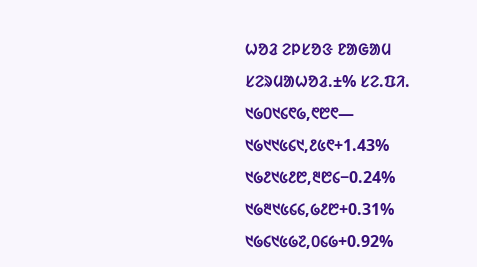ᱦᱚᱲ ᱮᱞᱥᱚᱝ ᱱᱟᱜᱟᱢ
ᱥᱮᱨᱢᱟᱦᱚᱲ.±% ᱥᱮ.ᱯᱤ.
᱑᱙᱐᱑᱔᱖᱙,᱖᱘᱖—
᱑᱙᱑᱑᱕᱔᱑,᱒᱕᱖+1.43%
᱑᱙᱒᱑᱕᱒᱘,᱓᱘᱔−0.24%
᱑᱙᱓᱑᱕᱔᱔,᱙᱒᱘+0.31%
᱑᱙᱔᱑᱕᱙᱗,᱐᱔᱙+0.92%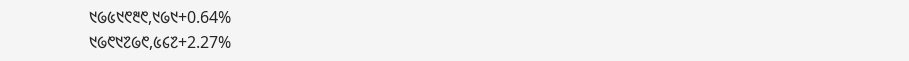᱑᱙᱕᱑᱖᱓᱖,᱑᱙᱑+0.64%
᱑᱙᱖᱑᱗᱙᱖,᱕᱔᱗+2.27%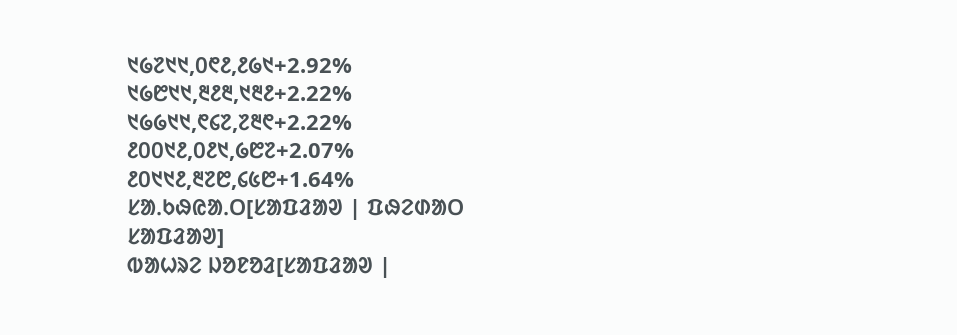᱑᱙᱗᱑᱑,᱐᱖᱒,᱒᱙᱑+2.92%
᱑᱙᱘᱑᱑,᱓᱒᱓,᱑᱓᱒+2.22%
᱑᱙᱙᱑᱑,᱖᱔᱗,᱗᱓᱖+2.22%
᱒᱐᱐᱑᱒,᱐᱒᱑,᱙᱘᱗+2.07%
᱒᱐᱑᱑᱒,᱓᱗᱘,᱔᱕᱘+1.64%
ᱥᱟᱹᱠᱷᱭᱟᱹᱛ[ᱥᱟᱯᱲᱟᱣ | ᱯᱷᱮᱰᱟᱛ ᱥᱟᱯᱲᱟᱣ]
ᱵᱟᱦᱨᱮ ᱡᱚᱱᱚᱲ[ᱥᱟᱯᱲᱟᱣ |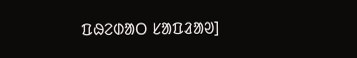ᱯᱷᱮᱰᱟᱛ ᱥᱟᱯᱲᱟᱣ]